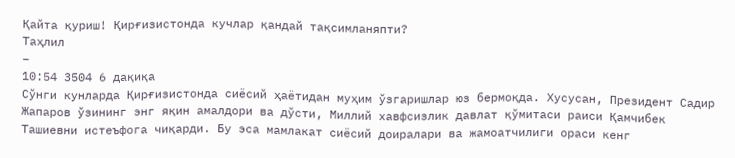Қайта қуриш! Қирғизистонда кучлар қандай тақсимланяпти?
Таҳлил
−
10:54 3504 6 дақиқа
Сўнги кунларда Қирғизистонда сиёсий ҳаётидан муҳим ўзгаришлар юз бермоқда. Хусусан, Президент Садир Жапаров ўзининг энг яқин амалдори ва дўсти, Миллий хавфсизлик давлат қўмитаси раиси Қамчибек Ташиевни истеъфога чиқарди. Бу эса мамлакат сиёсий доиралари ва жамоатчилиги ораси кенг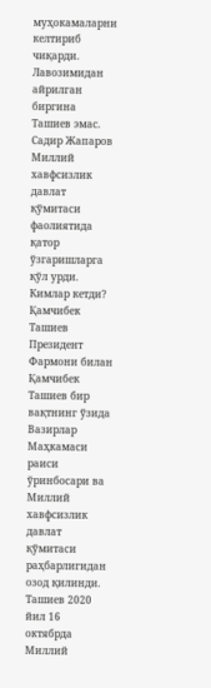муҳокамаларни келтириб чиқарди. Лавозимидан айрилган биргина Ташиев эмас. Садир Жапаров Миллий хавфсизлик давлат қўмитаси фаолиятида қатор ўзгаришларга қўл урди.
Кимлар кетди?
Қамчибек Ташиев
Президент Фармони билан Қамчибек Ташиев бир вақтнинг ўзида Вазирлар Маҳкамаси раиси ўринбосари ва Миллий хавфсизлик давлат қўмитаси раҳбарлигидан озод қилинди. Ташиев 2020 йил 16 октябрда Миллий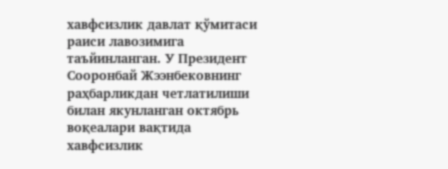хавфсизлик давлат қўмитаси раиси лавозимига таъйинланган. У Президент Сооронбай Жээнбековнинг раҳбарликдан четлатилиши билан якунланган октябрь воқеалари вақтида хавфсизлик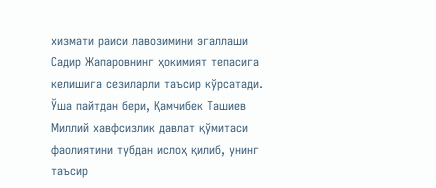хизмати раиси лавозимини эгаллаши Садир Жапаровнинг ҳокимият тепасига келишига сезиларли таъсир кўрсатади. Ўша пайтдан бери, Қамчибек Ташиев Миллий хавфсизлик давлат қўмитаси фаолиятини тубдан ислоҳ қилиб, унинг таъсир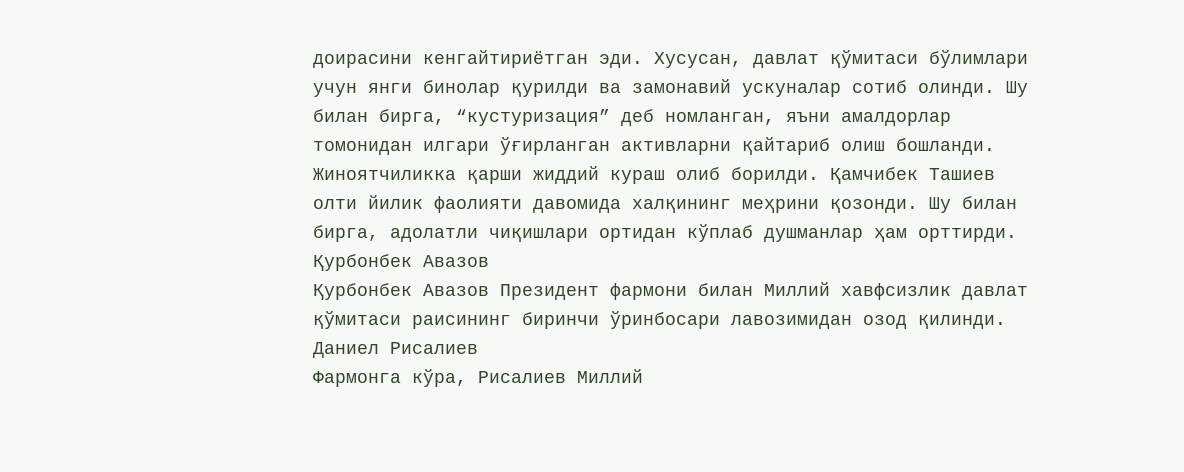доирасини кенгайтириётган эди. Хусусан, давлат қўмитаси бўлимлари учун янги бинолар қурилди ва замонавий ускуналар сотиб олинди. Шу билан бирга, “кустуризация” деб номланган, яъни амалдорлар томонидан илгари ўғирланган активларни қайтариб олиш бошланди. Жиноятчиликка қарши жиддий кураш олиб борилди. Қамчибек Ташиев олти йилик фаолияти давомида халқининг меҳрини қозонди. Шу билан бирга, адолатли чиқишлари ортидан кўплаб душманлар ҳам орттирди.
Қурбонбек Авазов
Қурбонбек Авазов Президент фармони билан Миллий хавфсизлик давлат қўмитаси раисининг биринчи ўринбосари лавозимидан озод қилинди.
Даниел Рисалиев
Фармонга кўра, Рисалиев Миллий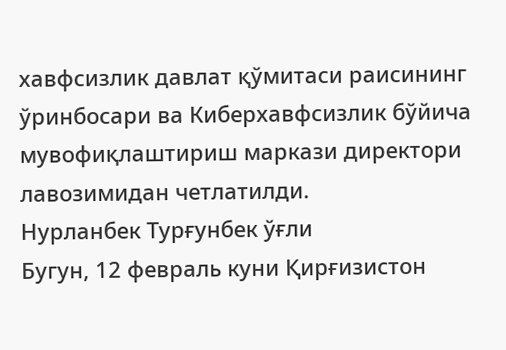хавфсизлик давлат қўмитаси раисининг ўринбосари ва Киберхавфсизлик бўйича мувофиқлаштириш маркази директори лавозимидан четлатилди.
Нурланбек Турғунбек ўғли
Бугун, 12 февраль куни Қирғизистон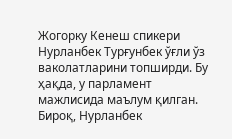Жогорку Кенеш спикери Нурланбек Турғунбек ўғли ўз ваколатларини топширди. Бу ҳақда, у парламент мажлисида маълум қилган. Бироқ, Нурланбек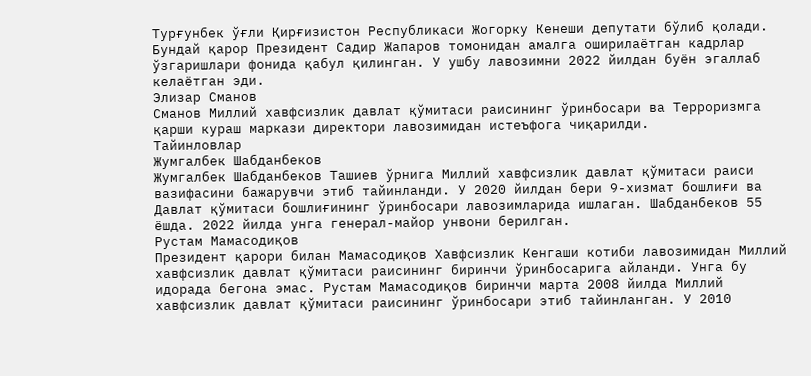Турғунбек ўғли Қирғизистон Республикаси Жогорку Кенеши депутати бўлиб қолади. Бундай қарор Президент Садир Жапаров томонидан амалга оширилаётган кадрлар ўзгаришлари фонида қабул қилинган. У ушбу лавозимни 2022 йилдан буён эгаллаб келаётган эди.
Элизар Сманов
Сманов Миллий хавфсизлик давлат қўмитаси раисининг ўринбосари ва Терроризмга қарши кураш маркази директори лавозимидан истеъфога чиқарилди.
Тайинловлар
Жумгалбек Шабданбеков
Жумгалбек Шабданбеков Ташиев ўрнига Миллий хавфсизлик давлат қўмитаси раиси вазифасини бажарувчи этиб тайинланди. У 2020 йилдан бери 9-хизмат бошлиғи ва Давлат қўмитаси бошлиғининг ўринбосари лавозимларида ишлаган. Шабданбеков 55 ёшда. 2022 йилда унга генерал-майор унвони берилган.
Рустам Мамасодиқов
Президент қарори билан Мамасодиқов Хавфсизлик Кенгаши котиби лавозимидан Миллий хавфсизлик давлат қўмитаси раисининг биринчи ўринбосарига айланди. Унга бу идорада бегона эмас. Рустам Мамасодиқов биринчи марта 2008 йилда Миллий хавфсизлик давлат қўмитаси раисининг ўринбосари этиб тайинланган. У 2010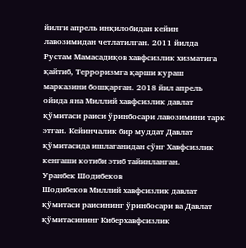йилги апрель инқилобидан кейин лавозимидан четлатилган. 2011 йилда Рустам Мамасадиқов хавфсизлик хизматига қайтиб, Терроризмга қарши кураш марказини бошқарган. 2018 йил апрель ойида яна Миллий хавфсизлик давлат қўмитаси раиси ўринбосари лавозимини тарк этган. Кейинчалик бир муддат Давлат қўмитасида ишлаганидан сўнг Хавфсизлик кенгаши котиби этиб тайинланган.
Уранбек Шодибеков
Шодибеков Миллий хавфсизлик давлат қўмитаси раисининг ўринбосари ва Давлат қўмитасининг Киберхавфсизлик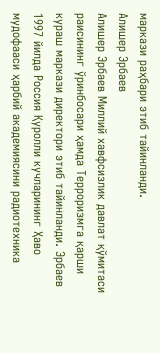маркази раҳбари этиб тайинланди.
Алишер Эрбаев
Алишер Эрбаев Миллий хавфсизлик давлат қўмитаси раисининг ўринбосари ҳамда Терроризмга қарши кураш маркази директори этиб тайинланди. Эрбаев 1997 йилда Россия Қуролли кучларининг Ҳаво мудофааси ҳарбий академиясини радиотехника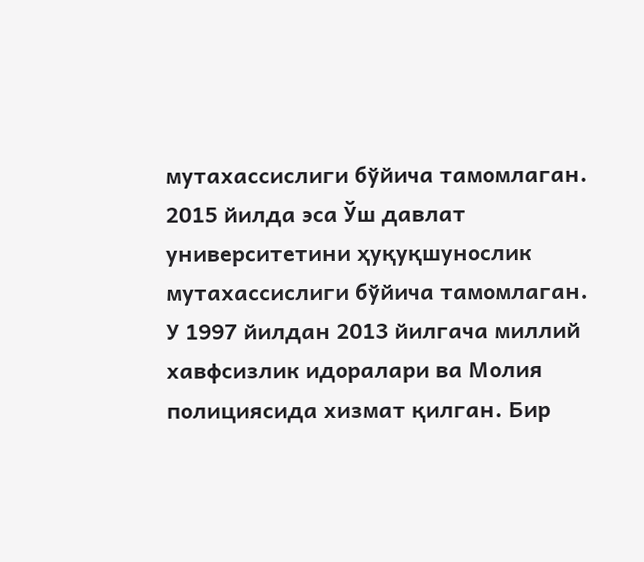мутахассислиги бўйича тамомлаган. 2015 йилда эса Ўш давлат университетини ҳуқуқшунослик мутахассислиги бўйича тамомлаган. У 1997 йилдан 2013 йилгача миллий хавфсизлик идоралари ва Молия полициясида хизмат қилган. Бир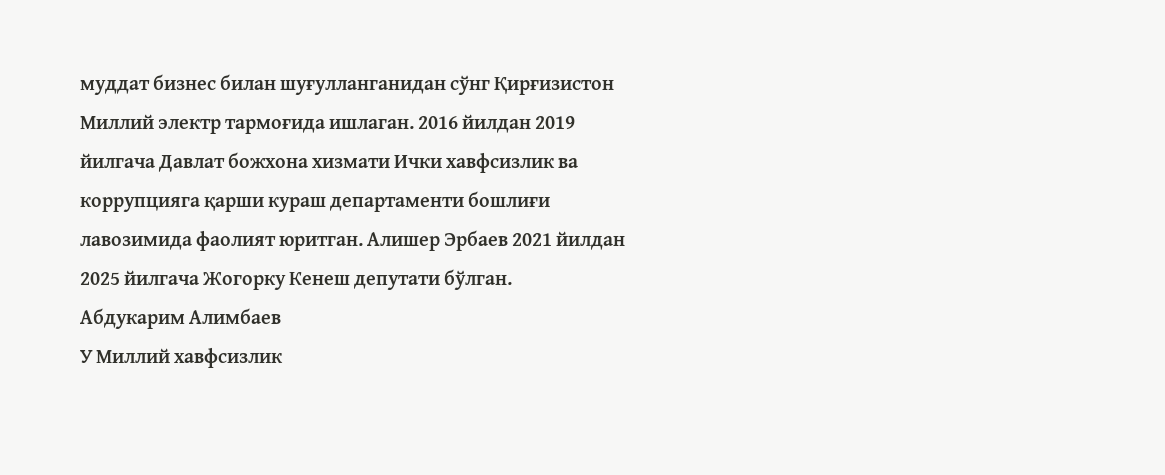муддат бизнес билан шуғулланганидан сўнг Қирғизистон Миллий электр тармоғида ишлаган. 2016 йилдан 2019 йилгача Давлат божхона хизмати Ички хавфсизлик ва коррупцияга қарши кураш департаменти бошлиғи лавозимида фаолият юритган. Алишер Эрбаев 2021 йилдан 2025 йилгача Жогорку Кенеш депутати бўлган.
Абдукарим Алимбаев
У Миллий хавфсизлик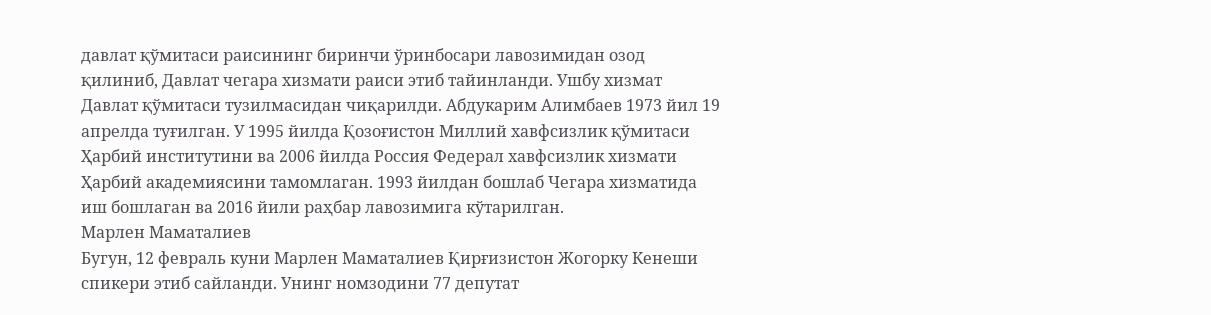давлат қўмитаси раисининг биринчи ўринбосари лавозимидан озод қилиниб, Давлат чегара хизмати раиси этиб тайинланди. Ушбу хизмат Давлат қўмитаси тузилмасидан чиқарилди. Абдукарим Алимбаев 1973 йил 19 апрелда туғилган. У 1995 йилда Қозоғистон Миллий хавфсизлик қўмитаси Ҳарбий институтини ва 2006 йилда Россия Федерал хавфсизлик хизмати Ҳарбий академиясини тамомлаган. 1993 йилдан бошлаб Чегара хизматида иш бошлаган ва 2016 йили раҳбар лавозимига кўтарилган.
Марлен Маматалиев
Бугун, 12 февраль куни Марлен Маматалиев Қирғизистон Жогорку Кенеши спикери этиб сайланди. Унинг номзодини 77 депутат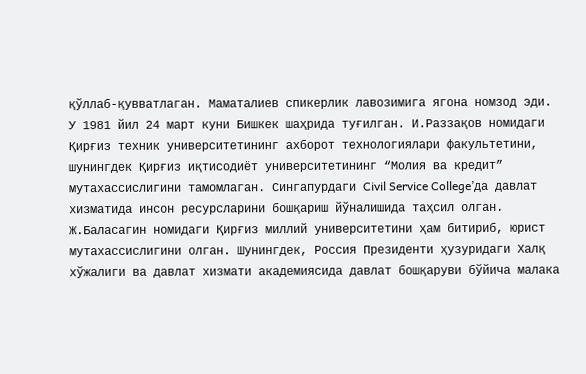қўллаб-қувватлаган. Маматалиев спикерлик лавозимига ягона номзод эди. У 1981 йил 24 март куни Бишкек шаҳрида туғилган. И.Раззақов номидаги Қирғиз техник университетининг ахборот технологиялари факультетини, шунингдек Қирғиз иқтисодиёт университетининг “Молия ва кредит” мутахассислигини тамомлаган. Сингапурдаги Civil Service College’да давлат хизматида инсон ресурсларини бошқариш йўналишида таҳсил олган. Ж.Баласагин номидаги Қирғиз миллий университетини ҳам битириб, юрист мутахассислигини олган. Шунингдек, Россия Президенти ҳузуридаги Халқ хўжалиги ва давлат хизмати академиясида давлат бошқаруви бўйича малака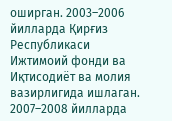оширган. 2003–2006 йилларда Қирғиз Республикаси Ижтимоий фонди ва Иқтисодиёт ва молия вазирлигида ишлаган. 2007–2008 йилларда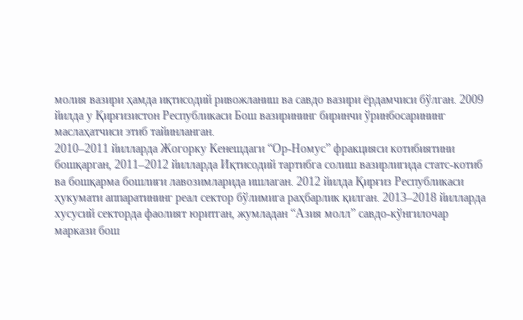молия вазири ҳамда иқтисодий ривожланиш ва савдо вазири ёрдамчиси бўлган. 2009 йилда у Қирғизистон Республикаси Бош вазирининг биринчи ўринбосарининг маслаҳатчиси этиб тайинланган.
2010–2011 йилларда Жогорку Кенешдаги “Ор-Номус” фракцияси котибиятини бошқарган, 2011–2012 йилларда Иқтисодий тартибга солиш вазирлигида статс-котиб ва бошқарма бошлиғи лавозимларида ишлаган. 2012 йилда Қирғиз Республикаси ҳукумати аппаратининг реал сектор бўлимига раҳбарлик қилган. 2013–2018 йилларда хусусий секторда фаолият юритган, жумладан “Азия молл” савдо-кўнгилочар маркази бош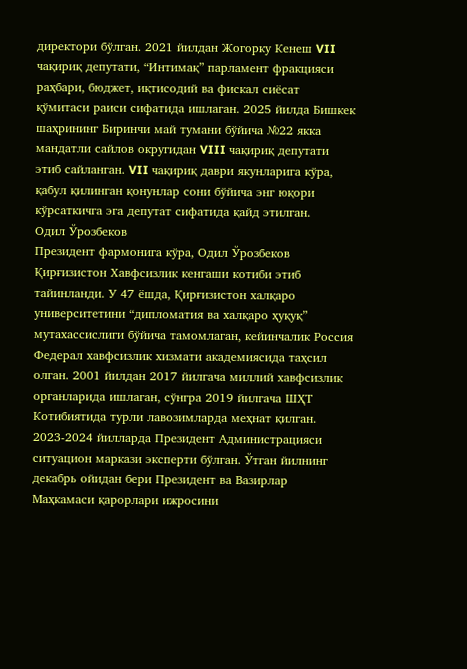директори бўлган. 2021 йилдан Жогорку Кенеш VII чақириқ депутати, “Интимақ” парламент фракцияси раҳбари, бюджет, иқтисодий ва фискал сиёсат қўмитаси раиси сифатида ишлаган. 2025 йилда Бишкек шаҳрининг Биринчи май тумани бўйича №22 якка мандатли сайлов округидан VIII чақириқ депутати этиб сайланган. VII чақириқ даври якунларига кўра, қабул қилинган қонунлар сони бўйича энг юқори кўрсаткичга эга депутат сифатида қайд этилган.
Одил Ўрозбеков
Президент фармонига кўра, Одил Ўрозбеков Қирғизистон Хавфсизлик кенгаши котиби этиб тайинланди. У 47 ёшда, Қирғизистон халқаро университетини “дипломатия ва халқаро ҳуқуқ” мутахассислиги бўйича тамомлаган, кейинчалик Россия Федерал хавфсизлик хизмати академиясида таҳсил олган. 2001 йилдан 2017 йилгача миллий хавфсизлик органларида ишлаган, сўнгра 2019 йилгача ШҲТ Котибиятида турли лавозимларда меҳнат қилган. 2023-2024 йилларда Президент Администрацияси ситуацион маркази эксперти бўлган. Ўтган йилнинг декабрь ойидан бери Президент ва Вазирлар Маҳкамаси қарорлари ижросини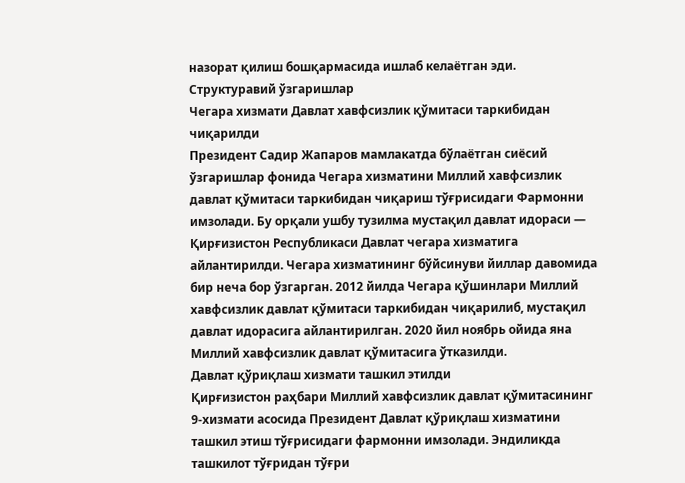назорат қилиш бошқармасида ишлаб келаётган эди.
Структуравий ўзгаришлар
Чегара хизмати Давлат хавфсизлик қўмитаси таркибидан чиқарилди
Президент Садир Жапаров мамлакатда бўлаётган сиёсий ўзгаришлар фонида Чегара хизматини Миллий хавфсизлик давлат қўмитаси таркибидан чиқариш тўғрисидаги Фармонни имзолади. Бу орқали ушбу тузилма мустақил давлат идораси — Қирғизистон Республикаси Давлат чегара хизматига айлантирилди. Чегара хизматининг бўйсинуви йиллар давомида бир неча бор ўзгарган. 2012 йилда Чегара қўшинлари Миллий хавфсизлик давлат қўмитаси таркибидан чиқарилиб, мустақил давлат идорасига айлантирилган. 2020 йил ноябрь ойида яна Миллий хавфсизлик давлат қўмитасига ўтказилди.
Давлат қўриқлаш хизмати ташкил этилди
Қирғизистон раҳбари Миллий хавфсизлик давлат қўмитасининг 9-хизмати асосида Президент Давлат қўриқлаш хизматини ташкил этиш тўғрисидаги фармонни имзолади. Эндиликда ташкилот тўғридан тўғри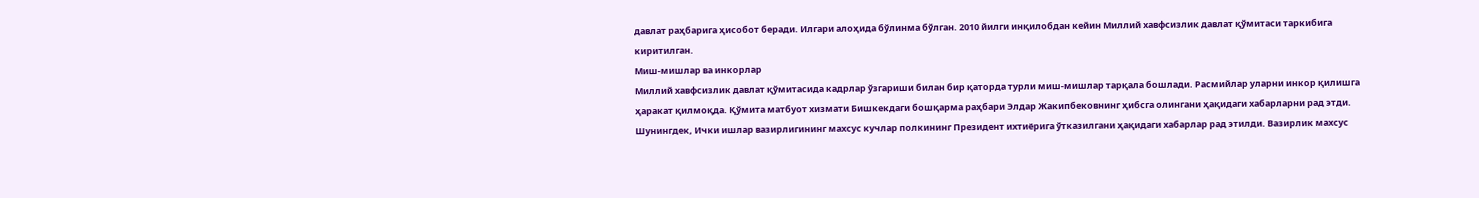давлат раҳбарига ҳисобот беради. Илгари алоҳида бўлинма бўлган. 2010 йилги инқилобдан кейин Миллий хавфсизлик давлат қўмитаси таркибига киритилган.
Миш-мишлар ва инкорлар
Миллий хавфсизлик давлат қўмитасида кадрлар ўзгариши билан бир қаторда турли миш-мишлар тарқала бошлади. Расмийлар уларни инкор қилишга ҳаракат қилмоқда. Қўмита матбуот хизмати Бишкекдаги бошқарма раҳбари Элдар Жакипбековнинг ҳибсга олингани ҳақидаги хабарларни рад этди. Шунингдек, Ички ишлар вазирлигининг махсус кучлар полкининг Президент ихтиёрига ўтказилгани ҳақидаги хабарлар рад этилди. Вазирлик махсус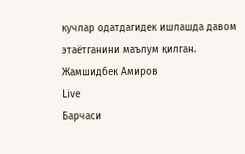кучлар одатдагидек ишлашда давом этаётганини маълум қилган.
Жамшидбек Амиров
Live
Барчаси